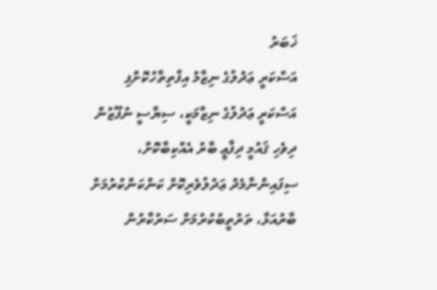ޚަބަރު
އަސްކަރީ ޢަދުލުގެ ނިޒާމު އިފްތިތާހުކޮށްފި
އަސްކަރީ ޢަދުލުގެ ނިޒާމަކީ، ސިޔާސީ ނުފޫޒުން ދިވެހި ޤައުމީ ދިފާޢީ ބާރު އެއްކިބާކޮށް، ސިފައިންނާމެދު ޢަދުލުވެރިކޮށް ކަންކަންކުރުމަށް ބާރުއަޅާ، ތަރުތީބުކުރުމަށް ސަރުކާރުން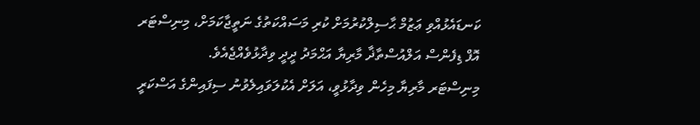ކަނޑައެޅުއްވި ޢަޒުމް ޙާސިލްކުރުމަށް ކުރި މަސައްކަތުގެ ނަތީޖާކަމަށް، މިނިސްޓަރ އޮފް ޑިފެންސް އަލްއުސްތާޛާ މާރިޔާ އަޙްމަދު ދީދީ ވިދާޅުވެއްޖެއެވެ.
މިނިސްޓަރ މާރިޔާ މިހެން ވިދާޅުވީ، އަލަށް އެކުލަވައިލެވުނު ސިފައިންގެ އަސްކަރީ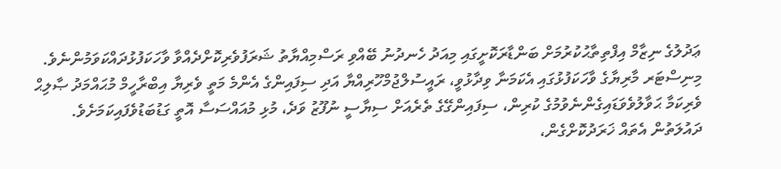ޢަދުލުގެ ނިޒާމް އިފްތިތާޙުކުރުމަށް ބަންޑާރަކޮށީގައި މިއަދު ހެނދުނު ބޭއްވި ރަސްމިއްޔާތު ޝަރަފުވެރިކޮށްދެއްވާ ވާހަކަފުޅުދައްކަވަމުންނެވެ.
މިނިސްޓަރ މާރިޔާގެ ވާހަކަފުޅުގައި އެކަމަނާ ވިދާޅުވީ، ރައީސުލްޖުމްހޫރިއްޔާ އަދި ސިފައިންގެ އެންމެ މަތީ ވެރިޔާ އިބްރާހީމް މުޙައްމަދު ޞާލިޙް ވެރިކަމާ ޙަވާލުވެވަޑައިގެންނެވުމުގެ ކުރިން، ސިފައިންގޭގެ ތެރެއަށް ސިޔާސީ ނުފޫޒު ވަދެ، މުޅި މުއައްސަސާ އޮތީ ގަޑުބަޑުވެފައިކަމަށެވެ.
ދައުލަތުން އެތައް ޚަރަދުކޮށްގެން،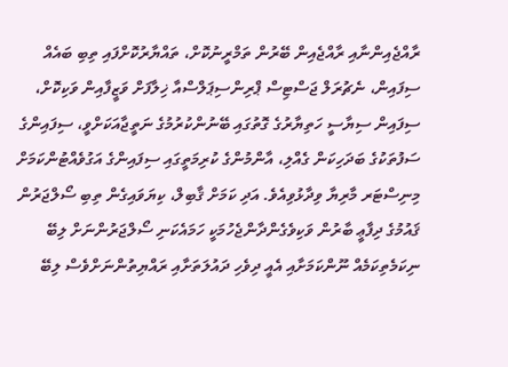ރާއްޖެއިންނާއި ރާއްޖެއިން ބޭރުން ތަމްރީނުކޮށް، ތައްޔާރުކޮށްފައި ތިބި ބައެއް ސިފައިން، ނެޗުރަލް ޖަސްޓިސް ޕްރިންސިޕަލްސްއާ ޚިލާފަށް ވަޒީފާއިން ވަކިކޮށް، ސިފައިން ސިޔާސީ ހަތިޔާރުގެ ގޮތުގައި ބޭނުންކުރުމުގެ ނަތީޖާއަކަށްވީ، ސިފައިންގެ ސަފުތަކުގެ ބަދަހިކަން ގެއްލި، އާންމުންގެ ކުރިމަތީގައި ސިފައިންގެ އަގުވެއްޓުންކަމަށް މިނިސްޓަރ މާރިޔާ ވިދާޅުވިއެވެ. އަދި ކަމަށް ޤާބިލް، ކިޔަވައިގެން ތިބި ސޯލްޖަރުން ޤައުމުގެ ދިފާޢީ ބާރުން ވަކިވެގެންދާންޖެހުމަކީ ހަމައެކަނި ސޯލްޖަރުންނަށް ލިބޭ ނިކަމެތިކަމެއް ނޫންކަމަށާއި އެއީ ދިވެހި ދައުލަތަށާއި ރައްޔިތުންނަށްވެސް ލިބޭ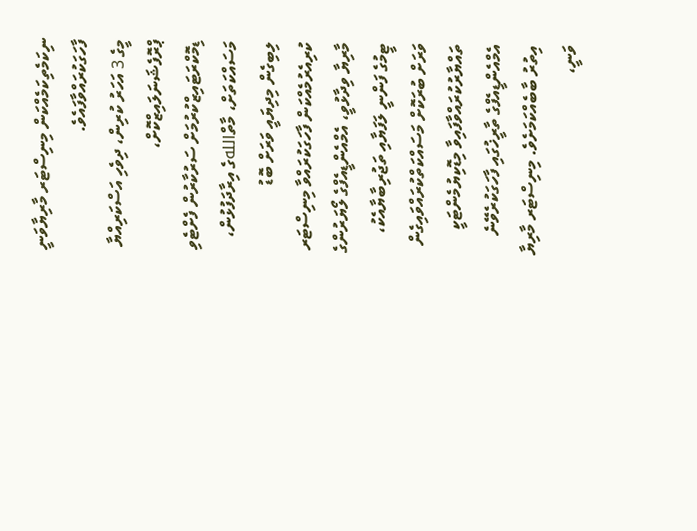ނިކަމެތިކަމެއްކަން މިނިސްޓަރ މާރިޔާވަނީ ފާހަގަކުރައްވާފައެވެ.
މީގެ 3 އަހަރު ކުރިން، ދިވެހި އަސްކަރިއްޔާ ޕްރޮފެޝަނަލައިޒްކޮށް، ޑިމޮކްރަޓައިޒްކުރުމަށް ސަރުކާރުން ފެށްޓެވި މަސައްކަތަށް، މާތްاللهގެ އިރާދަފުޅުން، ލިބިގެން މިދިޔައީ ވަރަށް ބޮޑު ކުރިއެރުމެއްކަން ފާހަގަކުރައްވާ މިނިސްޓަރ މާރިޔާ ވިދާޅުވީ، އެމްއެންޑީއެފްގެ ލޯޔަރުންގެ ޓީމުގެ ފަންނީ ލަފަޔާއި ތަޖުރިބާޔާއެކު، ވަރަށް ބުރަކޮށް މަސައްކަތްކުރައްވައިގެން ތައްޔާރުކުރައްވާފައިވާ މިޑޮކިޔުމެންޓަކީ އެމްއެންޑީއެފްގެ ތާރީޚުގައި ފާހަގަކުރެވޭނެ އިތުރު ބާބެއްކަމަށެވެ. މިނިސްޓަރ މާރިޔާ ވަނީ،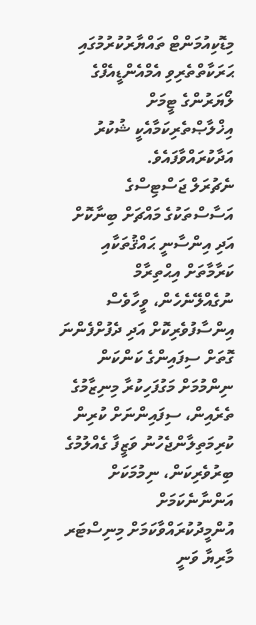މިޑޮކިއުމަންޓް ތައްޔާރުކުރުމުގައި ޙަރަކާތްތެރިވި އެމްއެންޑީއެފްގެ ލޯޔަރުންގެ ޓީމަށް އިޚްލާޞްތެރިކަމާއެކީ ޝުކުރު އަދާކުރައްވާފައެވެ.
ނެޗުރަލް ޖަސްޓިސްގެ އަސާސްތަކުގެ މައްޗަށް ބިނާކޮށް އަދި އިންސާނީ ޙައްޤުތަކާއި ކަރާމާތަށް އިޙްތިރާމް ނުގެއްލޭނެހެން، ވީހާވެސް އިންސާފުވެރިކޮށް އަދި ދެފުށްފެންނަ ގޮތަށް ސިފައިންގެ ކަންކަން ނިންމުމަށް މަގުފަހިކުރާ މިނިޒާމުގެ ތެރެއިން، ސިފައިންނަށް ކުރިން ކުރިމަތިލާންޖެހުނު ވަޒީފާ ގެއްލުމުގެ ބިރުވެރިކަން، ނިމުމަކަށް އަންނާނެކަމަށް އުންމީދުކުރައްވާކަމަށް މިނިސްޓަރ މާރިޔާ ވަނީ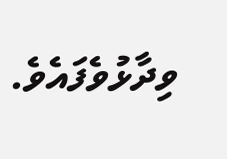ވިދާޅުވެފައެވެ.